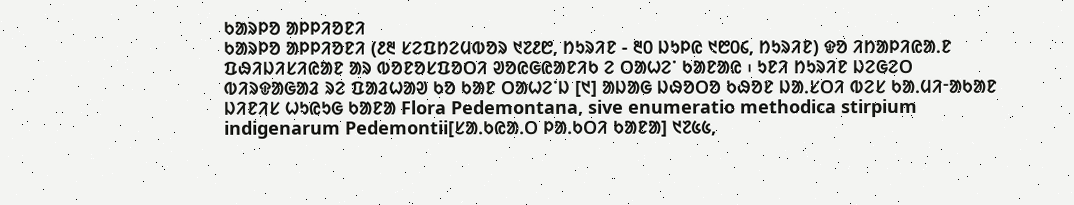ᱠᱟᱨᱞᱚ ᱟᱞᱞᱤᱚᱱᱤ
ᱠᱟᱨᱞᱚ ᱟᱞᱞᱤᱚᱱᱤ (᱒᱓ ᱥᱮᱯᱴᱮᱢᱵᱚᱨ ᱑᱗᱒᱘, ᱴᱩᱨᱤᱱ - ᱓᱐ ᱡᱩᱞᱭ ᱑᱘᱐᱔, ᱴᱩᱨᱤᱱ) ᱫᱚ ᱤᱴᱟᱞᱤᱭᱟᱹᱱ ᱯᱷᱤᱡᱤᱥᱤᱭᱟᱱ ᱟᱨ ᱵᱚᱱᱚᱥᱯᱚᱛᱤ ᱣᱚᱭᱜᱭᱟᱱᱤᱠ ᱮ ᱛᱟᱦᱮᱸ ᱠᱟᱱᱟᱭ ᱾ ᱩᱱᱤ ᱴᱩᱨᱤᱱ ᱡᱮᱜᱮᱛ ᱵᱤᱨᱫᱟᱜᱟᱲ ᱨᱮ ᱯᱟᱲᱦᱟᱣ ᱠᱚ ᱠᱟᱱ ᱛᱟᱦᱮᱸᱡ [᱑] ᱟᱡᱟᱜ ᱡᱷᱚᱛᱚ ᱠᱷᱚᱱ ᱡᱟᱹᱥᱛᱤ ᱵᱮᱥ ᱠᱟᱹᱢᱤᱼᱟᱠᱟᱱ ᱡᱤᱱᱤᱥ ᱦᱩᱭᱩᱜ ᱠᱟᱱᱟ Flora Pedemontana, sive enumeratio methodica stirpium indigenarum Pedemontii[ᱥᱟᱹᱠᱭᱟᱹᱛ ᱞᱟᱹᱠᱛᱤ ᱠᱟᱱᱟ] ᱑᱗᱕᱕,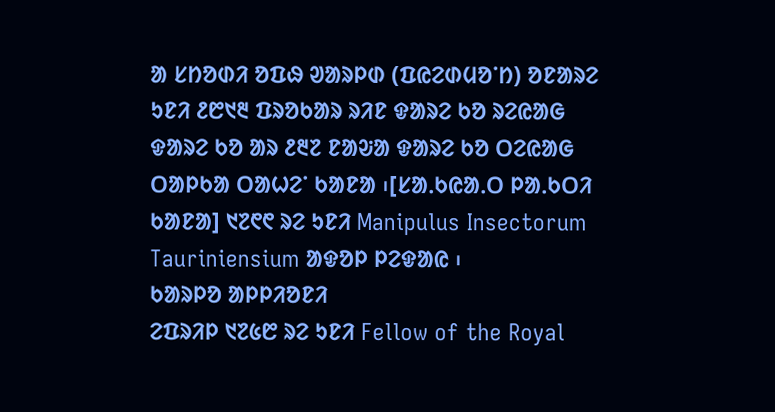ᱟ ᱥᱴᱚᱰᱤ ᱚᱯᱷ ᱣᱟᱨᱞᱰ (ᱯᱭᱮᱰᱢᱚᱸᱴ) ᱚᱱᱟᱨᱮ ᱩᱱᱤ ᱒᱘᱑᱓ ᱯᱨᱚᱠᱟᱨ ᱨᱤᱱ ᱫᱟᱨᱮ ᱠᱚ ᱨᱮᱭᱟᱜ ᱫᱟᱨᱮ ᱠᱚ ᱟᱨ ᱒᱓᱗ ᱱᱟᱶᱟ ᱫᱟᱨᱮ ᱠᱚ ᱛᱮᱭᱟᱜ ᱛᱟᱞᱠᱟ ᱛᱟᱦᱮᱸ ᱠᱟᱱᱟ ᱾[ᱥᱟᱹᱠᱭᱟᱹᱛ ᱞᱟᱹᱠᱛᱤ ᱠᱟᱱᱟ] ᱑᱗᱖᱖ ᱨᱮ ᱩᱱᱤ Manipulus Insectorum Tauriniensium ᱟᱫᱚᱞ ᱞᱮᱫᱟᱭ ᱾
ᱠᱟᱨᱞᱚ ᱟᱞᱞᱤᱚᱱᱤ
ᱮᱯᱨᱤᱞ ᱑᱗᱕᱘ ᱨᱮ ᱩᱱᱤ Fellow of the Royal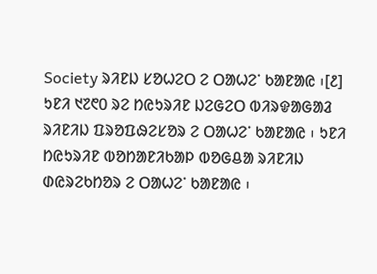Society ᱨᱤᱱᱡ ᱥᱚᱦᱮᱛ ᱮ ᱛᱟᱦᱮᱸ ᱠᱟᱱᱟᱭ ᱾[᱒]
ᱩᱱᱤ ᱑᱗᱖᱐ ᱨᱮ ᱴᱭᱩᱨᱤᱱ ᱡᱮᱜᱮᱛ ᱵᱤᱨᱫᱟᱜᱟᱲ ᱨᱤᱱᱤᱡ ᱯᱨᱚᱯᱷᱮᱥᱚᱨ ᱮ ᱛᱟᱦᱮᱸ ᱠᱟᱱᱟᱭ ᱾ ᱩᱱᱤ ᱴᱭᱩᱨᱤᱱ ᱵᱚᱴᱟᱱᱤᱠᱟᱞ ᱵᱚᱜᱪᱟ ᱨᱤᱱᱤᱡ ᱰᱭᱨᱮᱠᱴᱚᱨ ᱮ ᱛᱟᱦᱮᱸ ᱠᱟᱱᱟᱭ ᱾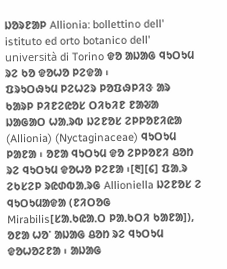ᱡᱚᱨᱱᱟᱞ Allionia: bollettino dell' istituto ed orto botanico dell' università di Torino ᱫᱚ ᱟᱡᱟᱜ ᱧᱩᱛᱩᱢ ᱨᱮ ᱠᱚ ᱫᱚᱦᱚ ᱞᱮᱫᱟ ᱾
ᱯᱨᱩᱛᱷᱩᱢ ᱞᱮᱦᱮᱨ ᱞᱚᱯᱷᱞᱤᱝ ᱟᱨ ᱠᱟᱨᱞ ᱞᱤᱱᱮᱭᱚᱥ ᱛᱤᱠᱤᱱ ᱱᱟᱶᱟ ᱡᱟᱜᱟᱛ ᱦᱟᱹᱨᱵ ᱡᱮᱱᱚᱥ ᱮᱞᱞᱚᱱᱤᱭᱟ (Allionia) (Nyctaginaceae) ᱧᱩᱛᱩᱢ ᱞᱟᱱᱟ ᱾ ᱚᱱᱟ ᱧᱩᱛᱩᱢ ᱫᱚ ᱮᱞᱞᱚᱱᱤ ᱪᱚᱴ ᱨᱮ ᱧᱩᱛᱩᱢ ᱫᱚᱦᱚ ᱞᱮᱱᱟ ᱾[᱓][᱔] ᱯᱟᱹᱨ ᱮᱠᱥᱮᱞ ᱨᱭᱰᱵᱟᱹᱨᱜ Allioniella ᱡᱮᱱᱚᱥ ᱮ ᱧᱩᱛᱩᱢᱟᱫᱟ (ᱱᱤᱛᱚᱜ Mirabilis[ᱥᱟᱹᱠᱭᱟᱹᱛ ᱞᱟᱹᱠᱛᱤ ᱠᱟᱱᱟ]), ᱚᱱᱟ ᱦᱚᱸ ᱟᱡᱟᱜ ᱪᱚᱴ ᱨᱮ ᱧᱩᱛᱩᱢ ᱫᱚᱦᱚᱮᱱᱟ ᱾ ᱟᱡᱟᱜ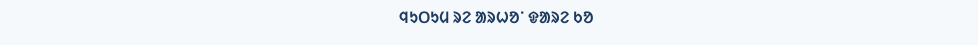ᱧᱩᱛᱩᱢ ᱨᱮ ᱟᱨᱦᱚᱸ ᱫᱟᱨᱮ ᱠᱚ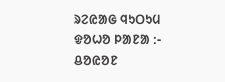ᱨᱮᱭᱟᱜ ᱧᱩᱛᱩᱢ ᱫᱚᱦᱚ ᱞᱟᱱᱟ ᱺ-
ᱪᱚᱭᱚᱱ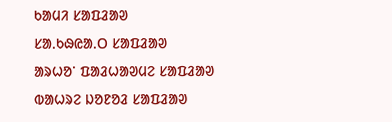ᱠᱟᱢᱤ ᱥᱟᱯᱲᱟᱣ
ᱥᱟᱹᱠᱷᱭᱟᱹᱛ ᱥᱟᱯᱲᱟᱣ
ᱟᱨᱦᱚᱸ ᱯᱟᱲᱦᱟᱣᱢᱮ ᱥᱟᱯᱲᱟᱣ
ᱵᱟᱦᱨᱮ ᱡᱚᱱᱚᱲ ᱥᱟᱯᱲᱟᱣ